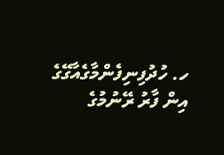ހ. ހުދުފިނިފެންމާގެއާގޭގެ އިން ފާރު ރޭނުމުގެ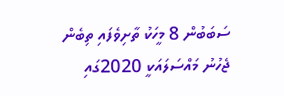ސަބަބުން 8 މީހަކު ތާށިވެފައި ތިބެން ޖެހުނު މައްސަލައަކީ 2020ގައި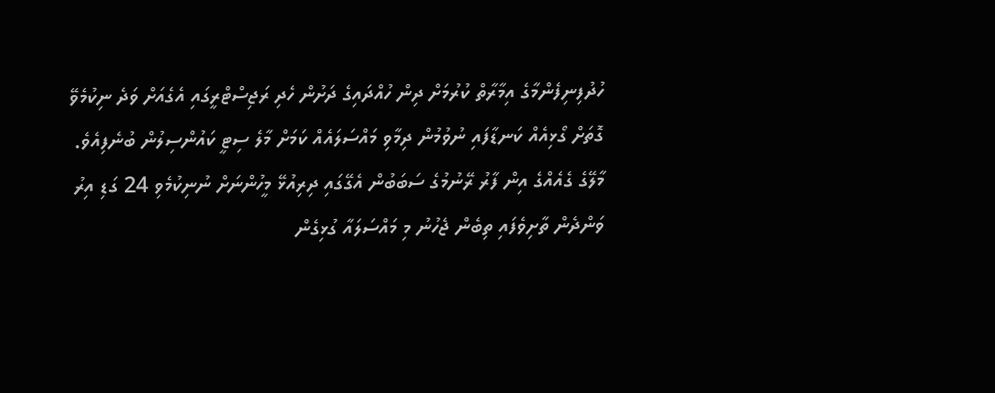ހުދުފިނިފެންމާގެ އިމާރާތް ކުރުމަށް ދިން ހުއްދައިގެ ދަށުން ހެދި ރަޖިސްޓްރީގައި އެގެއަށް ވަދެ ނިކުމެވޭ ގޮތަށް ގޯޅިއެއް ކަނޑާފައި ނުވުމުން ދިމާވި މައްސަލައެއް ކަމަށް މާލެ ސިޓީ ކައުންސިލުން ބުނެފިއެވެ.
މާލޭގެ ގެއެއްގެ އިން ފާރު ރޭނުމުގެ ސަބަބުން އެގޭގައި ދިރިއުޅޭ މީހުންނަށް ނުނިކުމެވި 24 ގަޑި އިރު ވަންދެން ތާށިވެފައި ތިބެން ޖެހުނު މި މައްސަލައާ ގުޅިގެން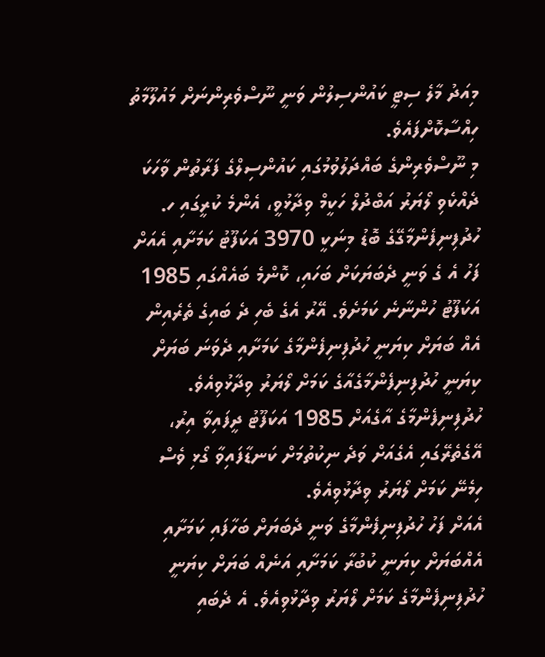މިއަދު މާލެ ސިޓީ ކައުންސިލުން ވަނީ ނޫސްވެރިންނަށް މައުލޫމާތު ހިއްސާކޮށްފައެވެ.
މި ނޫސްވެރިންގެ ބައްދަލުވުމުގައި ކައުންސިލްގެ ފަރާތުން ވާހަކަ ދެއްކެވި ލޯޔަރު އަބްދުލް ހަކީމް ވިދާޅުވީ، އެންމެ ކުރީގައި ހ. ހުދުފިނިފެންމާގޭގެ ބޮޑު މިނަކީ 3970 އަކަފޫޓު ކަމަށާއި އެއަށް ފަހު އެ ގެ ވަނީ ދެބަޔަކަށް ބަހައި، ކޮންމެ ބައެއްގައި 1985 އަކަފޫޓު ހުންނާނެ ކަމަށެވެ. އޭރު އެގެ ބެހި ދެ ބައިގެ ތެރެއިން އެއް ބަޔަށް ކިޔަނީ ހުދުފިނިފެންމާގެ ކަމަށާއި ދެވަނަ ބަޔަށް ކިޔަނީ ހުދުފިނިފެންމާގެއާގެ ކަމަށް ލޯޔަރު ވިދާޅުވިއެވެ.
ހުދުފިނިފެންމާގެ އާގެއަށް 1985 އަކަފޫޓު ދީފައިވާ އިރު، އޭގެތެރޭގައި އެގެއަށް ވަދެ ނިކުތުމަށް ކަނޑާފައިވާ ގޯޅި ވެސް ހިމެނޭ ކަމަށް ލޯޔަރު ވިދާޅުވިއެވެ.
އެއަށް ފަހު ހުދުފިނިފެންމާގެ ވަނީ ދެބަޔަށް ބަހާފައި ކަމަށާއި އެއްބަޔަށް ކިޔަނީ ކުބުރާ ކަމަށާއި އަނެއް ބަޔަށް ކިޔަނީ ހުދުފިނިފެންމާގެ ކަމަށް ލޯޔަރު ވިދާޅުވިއެވެ. އެ ދެބައި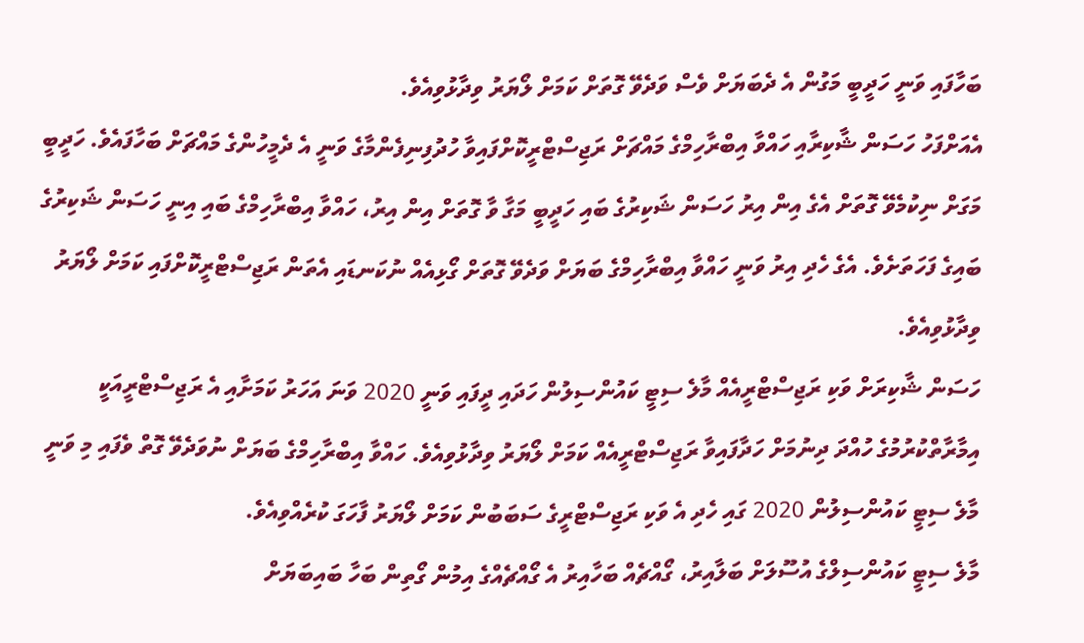ބަހާފައި ވަނީ ހަދީބީ މަގުން އެ ދެބަޔަށް ވެސް ވަދެވޭ ގޮތަށް ކަމަށް ލޯޔަރު ވިދާޅުވިއެވެ.
އެއަށްފަހު ހަސަން ޝާކިރާއި ހައްވާ އިބްރާހިމްގެ މައްޗަށް ރަޖިސްޓްރީކޮށްފައިވާ ހުދުފިނިފެންމާގެ ވަނީ އެ ދެމީހުންގެ މައްޗަށް ބަހާފައެވެ. ހަދީބީ މަގަށް ނިކުމެވޭ ގޮތަށް އެގެ އިން އިރު ހަސަން ޝަކިރުގެ ބައި ހަދީބީ މަގާ ވާ ގޮތަށް އިން އިރު، ހައްވާ އިބްރާހިމްގެ ބައި އިނީ ހަސަން ޝަކިރުގެ ބައިގެ ފަހަތަށެވެ. އެގެ ހެދި އިރު ވަނީ ހައްވާ އިބްރާހިމްގެ ބަޔަށް ވަދެވޭ ގޮތަށް ގޯޅިއެއް ނުކަނޑައި އެތަން ރަޖިސްޓްރީކޮށްފައި ކަމަށް ލޯޔަރު ވިދާޅުވިއެވެ.
ހަސަން ޝާކިރަށް ވަކި ރަޖިސްޓްރީއެއް މާލެ ސިޓީ ކައުންސިލުން ހަދައި ދީފައި ވަނީ 2020 ވަނަ އަހަރު ކަމަށާއި އެ ރަޖިސްޓްރީއަކީ އިމާރާތްކުރުމުގެ ހުއްދަ ދިނުމަށް ހަދާފައިވާ ރަޖިސްޓްރީއެއް ކަމަށް ލޯޔަރު ވިދާޅުވިއެވެ. ހައްވާ އިބްރާހިމްގެ ބަޔަށް ނުވަދެވޭ ގޮތް ވެފައި މި ވަނީ މާލެ ސިޓީ ކައުންސިލުން 2020 ގައި ހެދި އެ ވަކި ރަޖިސްޓްރީގެ ސަބަބުން ކަމަށް ލޯޔަރު ފާހަގަ ކުރެއްވިއެވެ.
މާލެ ސިޓީ ކައުންސިލްގެ އުސޫލަށް ބަލާއިރު، ގޯއްޗެއް ބަހާއިރު އެ ގޯއްޗެއްގެ އިމުން ގޯތިން ބަހާ ބައިބަޔަށް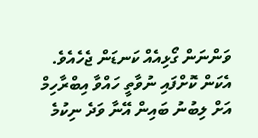ވަންނަން ގޯޅިއެއް ކަނޑަން ޖެހެއެވެ. އެކަން ކޮށްފައި ނުވާތީ ހައްވާ އިބްރާހިމް އަށް ލިބުނު ބައިން އޭނާ ވަދެ ނިކުމެ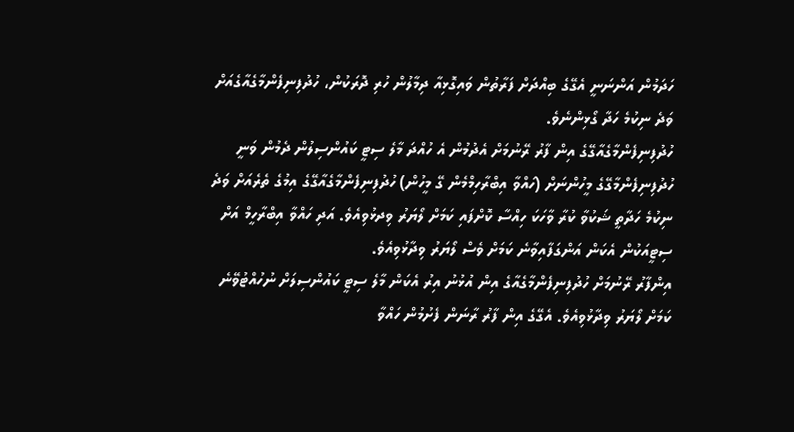ހަދަމުން އަންނަނީ އެގޭގެ ބިއްދަށް ފަރާތުން ވައިގޮޅިއާ ދިމާލުން ހުރި ދޮރަކުން، ހުދުފިނިފެންމާގެއާގެއަށް ވަދެ ނިކުމެ ހަދާ ގޯޅިންނެވެ.
ހުދުފިނިފެންމާގެއާގޭގެ އިން ފާރު ރޭނުމަށް އެދުމުން އެ ހުއްދަ މާލެ ސިޓީ ކައުންސިލުން ދެމުން ވަނީ ހުދުފިނިފެންމާގޭގެ މީހުންނަށް (ހައްވާ އިބްރާހިމްމެން ގޭ މީހުން) ހުދުފިނިފެންމާގެއާގޭގެ އިމުގެ ތެރެއަށް ވަދެ ނިކުމެ ހަދާތީ ޝަކުވާ ކުރާ ވާހަކަ ހިއްސާ ކޮށްފައި ކަމަށް ލޯޔަރު ވިދޅުވިއެވެ. އަދި ހައްވާ އިބްރާހީމް އަށް ސިޓީއަކުން އެކަން އަންގަފާއިވާނެ ކަމަށް ވެސް ލޯޔަރު ވިދާޅުވިއެވެ.
އިންފާރު ރޭނުމަށް ހުދުފިނިފެންމާގެއާގެ އިން އުޅުނު އިރު އެކަން މާލެ ސިޓީ ކައުންސިލަށް ނުހުއްޓުވޭނެ ކަމަށް ލޯޔަރު ވިދާޅުވިއެވެ. އެގޭގެ އިން ފާރު ރާނަން ފެށުމުން ހައްވާ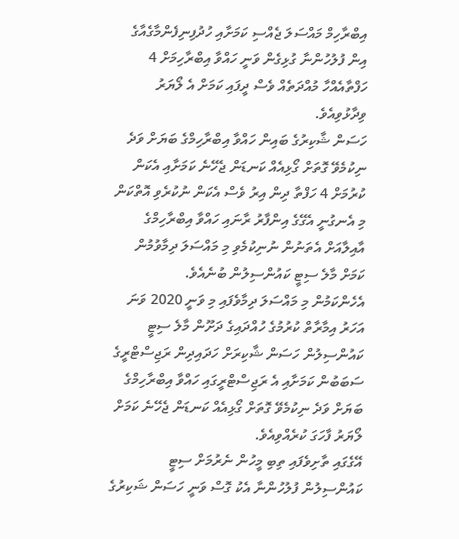އިބްރާހިމް މައްސަލަ ޖެއްސި ކަމަށާއި ހުދުފިނިފެންމާގެއާގެ އިން ފުލުހުންނާ ގުޅިގެން ވަނީ ހައްވާ އިބްރާހިމަށް 4 ހަފްތާއެއްހާ މުއްދަތެއް ވެސް ދީފައި ކަމަށް އެ ލޯޔަރު ވިދާޅުވިއެވެ.
ހަސަން ޝާކިރުގެ ބައިން ހައްވާ އިބްރާހިމްގެ ބަޔަށް ވަދެ ނިކުމެވޭ ގޮތަށް ގޯޅިއެއް ކަނޑަން ޖެހޭނެ ކަމަށާއި އެކަން ކުރުމަށް 4 ހަފްތާ ދިން އިރު ވެސް އެކަން ނުކުރެވި އޮތްކަން މި އެނގުނީ އެގޭގެ އިންފާރު ރާނައި ހައްވާ އިބްރާހިމްގެ އާއިލާއަށް އެތަނުން ނުނިކުމެވި މި މައްސަލަ ދިމާވުމުން ކަމަށް މާލެ ސިޓީ ކައުންސިލުން ބުނެއެވެ.
އެހެންކަމުން މި މައްސަލަ ދިމާވެފައި މި ވަނީ 2020 ވަނަ އަހަރު އިމާރާތް ކުރުމުގެ ހުއްދައިގެ ދަށޫން މާލެ ސިޓީ ކައުންސިލުން ހަސަން ޝާކިރަށް ހަދައިދިން ރަޖިސްޓްރީގެ ސަބަބުން ކަމަށާއި އެ ރަޖިސްޓްރީގައި ހައްވާ އިބްރާހިމްގެ ބަޔަށް ވަދެ ނިކުމެވޭ ގޮތަށް ގޯޅިއެއް ކަނޑަން ޖެހޭނެ ކަމަށް ލޯޔަރު ފާހަގަ ކުރެއްވިއެވެ.
އޭގެގައި ތާށިވެފައި ތިބި މީހުން ނެރުމަށް ސިޓީ ކައުންސިލުން ފުލުހުންނާ އެކު ގޮސް ވަނީ ހަސަން ޝަކިރުގެ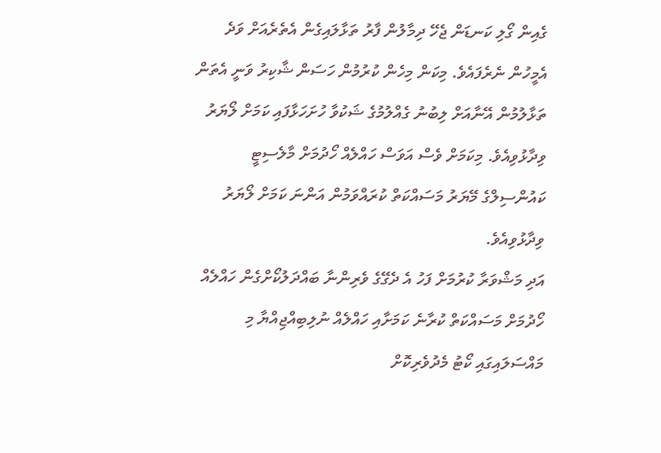ގެއިން ގޯލި ކަނޑަން ޖެހޭ ދިމާލުން ފާރު ތަޅާލައިގެން އެތެރެއަށް ވަދެ އެމީހުން ނެރެފައެވެ. މިކަން މިހެން ކުރުމުން ހަސަން ޝާކިރު ވަނީ އެތަން ތަޅާލުމުން އޭނާއަށް ލިބުނު ގެއްލުމުގެ ޝަކުވާ ހުށަހަޅާފައި ކަމަށް ލޯޔަރު ވިދާޅުވިއެވެ. މިކަމަށް ވެސް އަވަސް ހައްލެއް ހޯދުމަށް މާލެސިޓީ ކައުންސިލްގެ މޭޔަރު މަސައްކަތް ކުރައްވަމުން އަންނަ ކަމަށް ލޯޔަރު ވިދާޅުވިއެވެ.
އަދި މަޝްވަރާ ކުރުމަށް ފަހު އެ ދެގޭގެ ވެރިންނާ ބައްދަލުކޯށްގެން ހައްލެއް ހޯދުމަށް މަސައްކަތް ކުރާނެ ކަމަށާއި ހައްލެއް ނުލިބިއްޖިއްޔާ މި މައްސަލައިގައި ކޯޓު މެދުވެރިކޮށް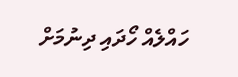ހައްލެއް ހޯދައި ދިނުމަށް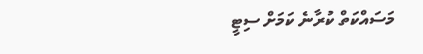މަސައްކަތް ކުރާނެ ކަމަށް ސިޓީ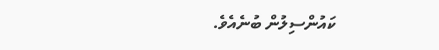ކައުންސިލުން ބުނެއެވެ.